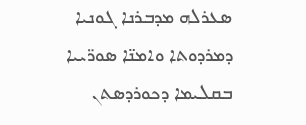ܣܥܪܠܗ ܡܕܒܪܢܐ ܓܘܢܝܐ ܕܡܪܕܘܬܐ ܘܐܡܢ̈ܐ ܣܘܪ̈ܝܝܐ ܒܩܠܝܡܐ ܕܟܘܪܕܣܬܢ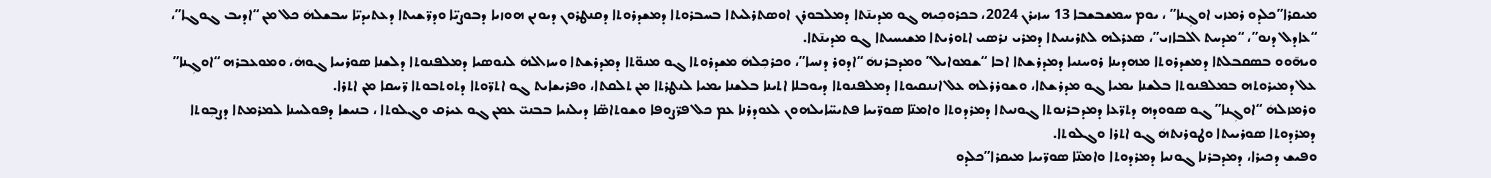ܡܝܩܪܐ”ܟܠܕܘ ܪܡܙܝ ܐܘܓܼܢܐ” ، ܝܘܡ ܚܡܫܒܫܒܐ 13 ܚܙܝܪܢ 2024، ܒܟܪܘܟܼܝܗ ܓܘ ܡܕܝܢ̄ܬܐ ܕܡܠܒܘܪܢ ܐܘܣܬܪܠܝܬܐ ܒܚܒܪܘܬܐ ܕܡܫܕܪܘܬܐ ܕܩܢܛܪܘܢ ܕܝܘܢܢ ܗܘܙܝܐ ܕܒܘܨܝ̈ܐ ܘܕܪ̈ܫܝܬܐ ܕܥܬܝܕܝ̈ܐ ܚܒܫܠܗܿ ܟܠ ܡܢ “ܐܕܝܒ ܓܘܓܐ”، “ܥܐܕܠ ܕܢܘ”، “ܡܕܚܬ ܐܠܒܐܙܝ”، ܣܥܪܠܗ ܠܬܪܝܢܝܬܐ ܕܡܪܝ ܢܪܣܝ ܐܬܘܪܝܬܐ ܡܫܝܚܝܬܐ ܓܘ ܡܕܝܢ̄ܬܐ.
ܘܝܗ̄ܘܘ ܒܣܩܒܠܬܐ ܕܡܫܕܪܘܬܐ ܡܗܕܝܢܐ ܪܘܚܢܝܐ ܕܡܕܪܫܬܐ ܐܒܐ “ܫܡܘܐܝܠ” ܘܡܕܒܪܢܗܿ “ܐܕܘܪ ܕܢܚܐ”، ܘܟܪܟܼܠܗܿ ܡܫܕܪܘܬܐ ܓܘ ܡܢܘ̈ܬܐ ܕܡܕܪܫܬܐ ܘܚܙܐܠܗܿ ܠܢܘܣܝܐ ܕܡܠܦܢܘܬܐ ܕܠܫܢܐ ܣܘܪܝܝܐ ܓܘܗܿ، ܘܡܘܥܒܪܗ “ܐܘܓܼܢܐ” ܥܠ ܕܡܝܪܘܬܗ ܒܡܠܦܢܘܬܐ ܒܠܫܢܐ ܝܡܝܐ ܓܘ ܡܕܪܫܬܐ، ܘܫܘܪܪܠܗ ܥܠ ܐܢܢܩܝܘܬܐ ܕܡܠܦܢܘܬܐ ܕܝܘܒܠܐ ܐܬܝܢܐ ܒܠܫܢܐ ܝܡܝܐ ܠܢܛܪܬܐ ܡܢ ܬܠܩܬܐ، ܘܦܪܝܫܐܝܬ ܓܘ ܐܬܪ̈ܘܬܐ ܕܬܘܬܒܘܬܐ ܪ̈ܚܩܐ ܡܢ ܐܬܪܐ.
ܘܪܡܙܠܗܿ “ܐܘܓܼܢܐ” ܓܘ ܣܘܘܕܗ ܕܬܪ̈ܥܐ ܕܡܕܒܪܢܘܬܐ ܓܘܢܝܬܐ ܕܡܪܕܘܬܐ ܘܐܡܢ̈ܐ ܣܘܪ̈ܝܝܐ ܦܬܝܚ̈ܐܝܠܗܘܢ ܠܥܘܕܪܢܐ ܥܡ ܟܠ ܦܪ̈ܨܘܦܐ ܘܫܘܬܐܣ̈ܐ ܕܝܠܢܝܐ ܒܒܢܝ̈ ܥܡܢ ܓܘ ܥܝܪܩ ܘܓܠܘܬܐ ، ܒܢܝܫܐ ܕܦܘܠܚܢܐ ܠܡܪܡܬܐ ܕܨܒܼܘܬܐ ܕܡܪܕܘܬܐ ܣܘܪܝܝܬܐ ܘܛܘܪܢܬܗܿ ܓܘ ܐܬܪܐ ܘܓܠܘܬܐ.
ܘܦܝܫ ܕܟܝܪܐ، ܕܡܕܒܪܢܐ ܓܘܢܝܐ ܕܡܪܕܘܬܐ ܘܐܡܢ̈ܐ ܣܘܪ̈ܝܝܐ ܡܝܩܪܐ”ܟܠܕܘ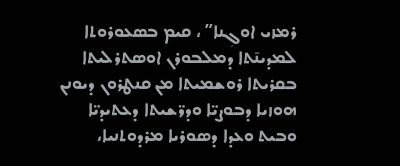ܪܡܙܝ ܐܘܓܼܢܐ” ، ܩܝܡ ܒܣܥܘܪܘܬܐ ܠܡܕܝܢ̄ܬܐ ܕܡܠܒܘܪܢ ܐܘܣܬܪܠܝܬܐ ܒܩܪܝܬܐ ܪܘܫܡܝܬܐ ܡܢ ܩܢܛܪܘܢ ܕܝܘܢܢ ܗܘܙܝܐ ܕܒܘܨܝ̈ܐ ܘܕܪ̈ܫܝܬܐ ܕܥܬܝܕܝ̈ܐ ܘܒܝܬ ܘܥܕܐ ܕܣܘܪܝܐ ܡܪܕܘܬܢܝܐ،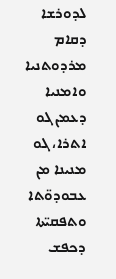ܠܕܘܪܫܐ ܕܩܐܡ ܡܪܕܘܬܢܝܐ ܘܐܡܢܝܐ ܕܥܡܢ ܓܘ ܐܬܪܐ، ܓܘ ܡܢܝܢܐ ܡܢ ܥܒܘܕܘ̈ܬܐ ܘܬܦܩܝ̈ܬܐ ܕܟܦܫ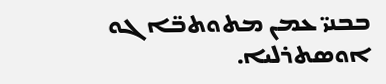ܒܒܢܝ̈ ܥܡܢ ܡܬܘܬܒ̈ܐ ܓܘ ܐܘܣܬܪܠܝܐ.